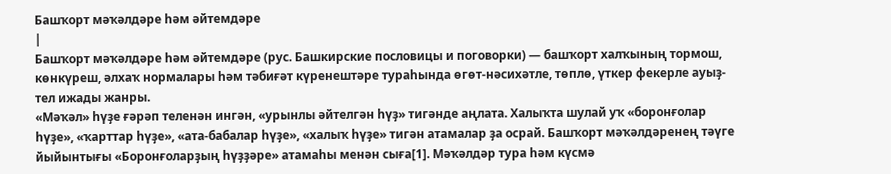Башҡорт мәҡәлдәре һәм әйтемдәре
|
Башҡорт мәҡәлдәре һәм әйтемдәре (рус. Башкирские пословицы и поговорки) — башҡорт халҡының тормош, көнкүреш, әлхаҡ нормалары һәм тәбиғәт күренештәре тураһында өгөт-нәсихәтле, төплө, үткер фекерле ауыҙ-тел ижады жанры.
«Мәҡәл» һүҙе ғәрәп теленән ингән, «урынлы әйтелгән һүҙ» тигәнде аңлата. Халыҡта шулай уҡ «боронғолар һүҙе», «ҡарттар һүҙе», «ата-бабалар һүҙе», «халыҡ һүҙе» тигән атамалар ҙа осрай. Башҡорт мәҡәлдәренең тәүге йыйынтығы «Боронғоларҙың һүҙҙәре» атамаһы менән сыға[1]. Мәҡәлдәр тура һәм күсмә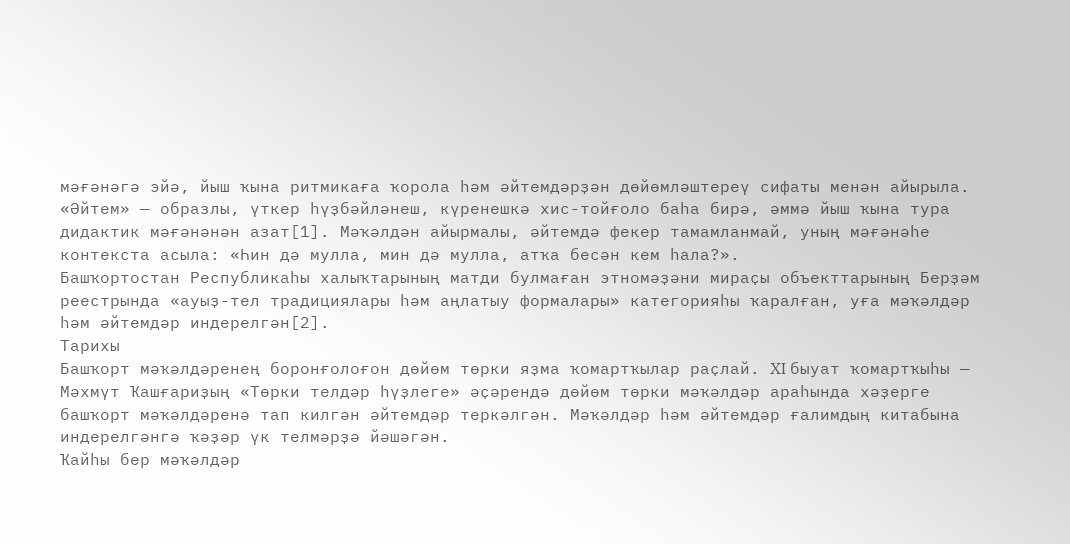мәғәнәгә эйә, йыш ҡына ритмикаға ҡорола һәм әйтемдәрҙән дөйөмләштереү сифаты менән айырыла.
«Әйтем» — образлы, үткер һүҙбәйләнеш, күренешкә хис-тойғоло баһа бирә, әммә йыш ҡына тура дидактик мәғәнәнән азат[1]. Мәҡәлдән айырмалы, әйтемдә фекер тамамланмай, уның мәғәнәһе контекста асыла: «Һин дә мулла, мин дә мулла, атҡа бесән кем һала?».
Башҡортостан Республикаһы халыҡтарының матди булмаған этномәҙәни мираҫы объекттарының Берҙәм реестрында «ауыҙ-тел традициялары һәм аңлатыу формалары» категорияһы ҡаралған, уға мәҡәлдәр һәм әйтемдәр индерелгән[2].
Тарихы
Башҡорт мәҡәлдәренең боронғолоғон дөйөм төрки яҙма ҡомартҡылар раҫлай. XI быуат ҡомартҡыһы — Мәхмүт Ҡашғариҙың «Төрки телдәр һүҙлеге» әҫәрендә дөйөм төрки мәҡәлдәр араһында хәҙерге башҡорт мәҡәлдәренә тап килгән әйтемдәр теркәлгән. Мәҡәлдәр һәм әйтемдәр ғалимдың китабына индерелгәнгә ҡәҙәр үк телмәрҙә йәшәгән.
Ҡайһы бер мәҡәлдәр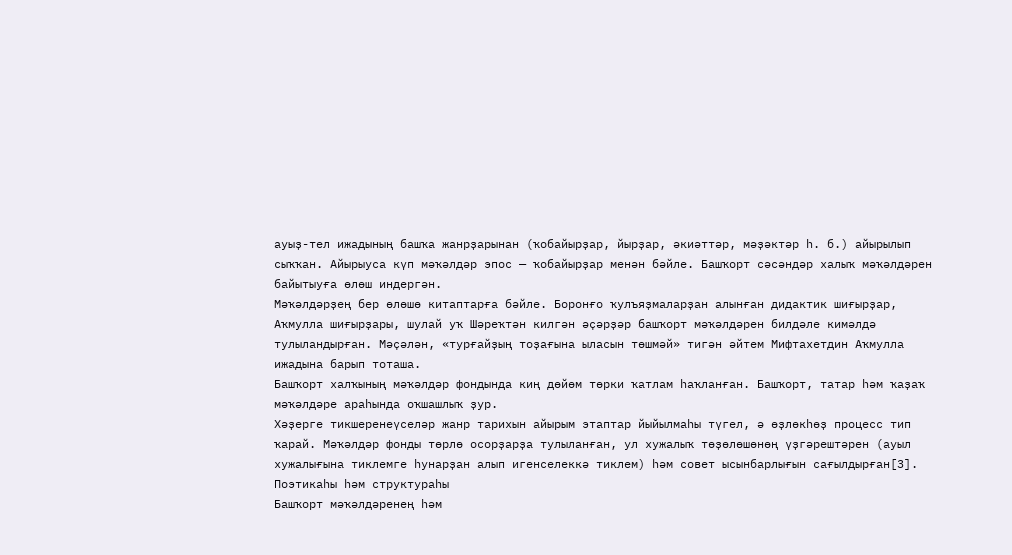ауыҙ-тел ижадының башҡа жанрҙарынан (ҡобайырҙар, йырҙар, әкиәттәр, мәҙәктәр һ. б.) айырылып сыҡҡан. Айырыуса күп мәҡәлдәр эпос — ҡобайырҙар менән бәйле. Башҡорт сәсәндәр халыҡ мәҡәлдәрен байытыуға өлөш индергән.
Мәҡәлдәрҙең бер өлөшө китаптарға бәйле. Боронғо ҡулъяҙмаларҙан алынған дидактик шиғырҙар, Аҡмулла шиғырҙары, шулай уҡ Шәреҡтән килгән әҫәрҙәр башҡорт мәҡәлдәрен билдәле кимәлдә тулыландырған. Мәҫәлән, «турғайҙың тоҙағына ыласын төшмәй» тигән әйтем Мифтахетдин Аҡмулла ижадына барып тоташа.
Башҡорт халҡының мәҡәлдәр фондында киң дөйөм төрки ҡатлам һаҡланған. Башҡорт, татар һәм ҡаҙаҡ мәҡәлдәре араһында оҡшашлыҡ ҙур.
Хәҙерге тикшеренеүселәр жанр тарихын айырым этаптар йыйылмаһы түгел, ә өҙлөкһөҙ процесс тип ҡарай. Мәҡәлдәр фонды төрлө осорҙарҙа тулыланған, ул хужалыҡ төҙөлөшөнөң үҙгәрештәрен (ауыл хужалығына тиклемге һунарҙан алып игенселеккә тиклем) һәм совет ысынбарлығын сағылдырған[3].
Поэтикаһы һәм структураһы
Башҡорт мәҡәлдәренең һәм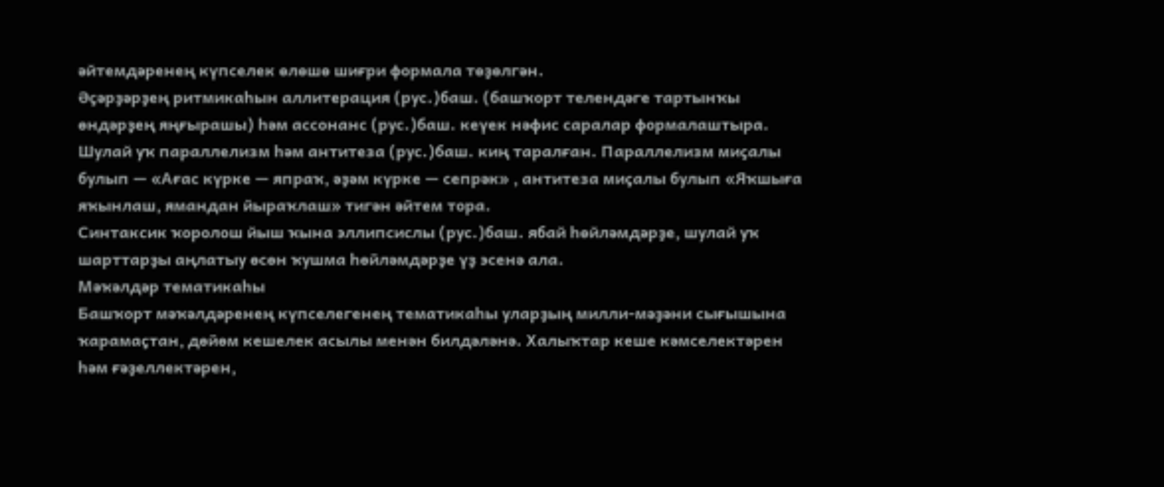әйтемдәренең күпселек өлөшө шиғри формала төҙөлгән.
Әҫәрҙәрҙең ритмикаһын аллитерация (рус.)баш. (башҡорт телендәге тартынҡы өндәрҙең яңғырашы) һәм ассонанс (рус.)баш. кеүек нәфис саралар формалаштыра.
Шулай уҡ параллелизм һәм антитеза (рус.)баш. киң таралған. Параллелизм миҫалы булып — «Ағас күрке — япраҡ, әҙәм күрке — сепрәк» , антитеза миҫалы булып «Яҡшыға яҡынлаш, ямандан йыраҡлаш» тигән әйтем тора.
Синтаксик ҡоролош йыш ҡына эллипсислы (рус.)баш. ябай һөйләмдәрҙе, шулай уҡ шарттарҙы аңлатыу өсөн ҡушма һөйләмдәрҙе үҙ эсенә ала.
Мәҡәлдәр тематикаһы
Башҡорт мәҡәлдәренең күпселегенең тематикаһы уларҙың милли-мәҙәни сығышына ҡарамаҫтан, дөйөм кешелек асылы менән билдәләнә. Халыҡтар кеше кәмселектәрен һәм ғәҙеллектәрен,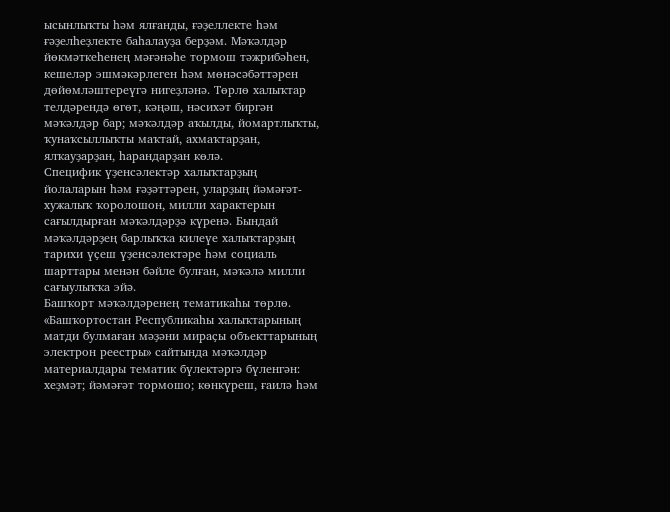ысынлыҡты һәм ялғанды, ғәҙеллекте һәм ғәҙелһеҙлекте баһалауҙа берҙәм. Мәҡәлдәр йөкмәткеһенең мәғәнәһе тормош тәжрибәһен, кешеләр эшмәкәрлеген һәм мөнәсәбәттәрен дөйөмләштереүгә нигеҙләнә. Төрлө халыҡтар телдәрендә өгөт, кәңәш, нәсихәт биргән мәҡәлдәр бар; мәҡәлдәр аҡылды, йомартлыҡты, ҡунаҡсыллыҡты маҡтай, ахмаҡтарҙан, ялҡауҙарҙан, һарандарҙан көлә.
Специфик үҙенсәлектәр халыҡтарҙың йолаларын һәм ғәҙәттәрен, уларҙың йәмәғәт-хужалыҡ ҡоролошон, милли характерын сағылдырған мәҡәлдәрҙә күренә. Бындай мәҡәлдәрҙең барлыҡҡа килеүе халыҡтарҙың тарихи үҫеш үҙенсәлектәре һәм социаль шарттары менән бәйле булған, мәҡәлә милли сағыулыҡҡа эйә.
Башҡорт мәҡәлдәренең тематикаһы төрлө. «Башҡортостан Республикаһы халыҡтарының матди булмаған мәҙәни мираҫы объекттарының электрон реестры» сайтында мәҡәлдәр материалдары тематик бүлектәргә бүленгән: хеҙмәт; йәмәғәт тормошо; көнкүреш, ғаилә һәм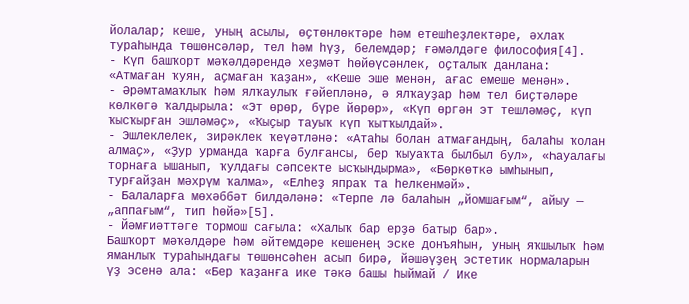йолалар; кеше, уның асылы, өҫтөнлөктәре һәм етешһеҙлектәре, әхлаҡ тураһында төшөнсәләр, тел һәм һүҙ, белемдәр; ғәмәлдәге философия[4].
- Күп башҡорт мәҡәлдәрендә хеҙмәт һөйөүсәнлек, оҫталыҡ данлана: «Атмаған ҡуян, аҫмаған ҡаҙан», «Кеше эше менән, ағас емеше менән».
- Әрәмтамаҡлыҡ һәм ялҡаулыҡ ғәйепләнә, ә ялҡауҙар һәм тел биҫтәләре көлкөгә ҡалдырыла: «Эт өрөр, бүре йөрөр», «Күп өргән эт тешләмәҫ, күп ҡысҡырған эшләмәҫ», «Ҡыҫыр тауыҡ күп ҡытҡылдай».
- Эшлеклелек, зирәклек ҡеүәтләнә: «Атаһы болан атмағандың, балаһы ҡолан алмаҫ», «Ҙур урманда ҡарға булғансы, бер ҡыуаҡта былбыл бул», «Һауалағы торнаға ышанып, ҡулдағы сәпсекте ысҡындырма», «Бөркөткә ымһынып, турғайҙан мәхрүм ҡалма», «Елһеҙ япраҡ та һелкенмәй».
- Балаларға мөхәббәт билдәләнә: «Терпе лә балаһын „йомшағым“, айыу — „аппағым“, тип һөйә»[5].
- Йәмғиәттәге тормош сағыла: «Халыҡ бар ерҙә батыр бар».
Башҡорт мәҡәлдәре һәм әйтемдәре кешенең эске донъяһын, уның яҡшылыҡ һәм яманлыҡ тураһындағы төшөнсәһен асып бирә, йәшәүҙең эстетик нормаларын үҙ эсенә ала: «Бер ҡаҙанға ике тәкә башы һыймай / Ике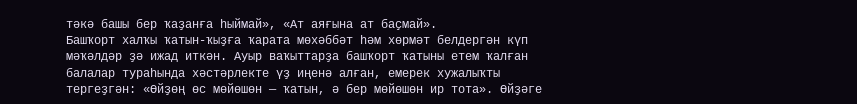тәкә башы бер ҡаҙанға һыймай», «Ат аяғына ат баҫмай».
Башҡорт халҡы ҡатын-ҡыҙға ҡарата мөхәббәт һәм хөрмәт белдергән күп мәҡәлдәр ҙә ижад иткән. Ауыр ваҡыттарҙа башҡорт ҡатыны етем ҡалған балалар тураһында хәстәрлекте үҙ иңенә алған, емерек хужалыҡты тергеҙгән: «Өйҙөң өс мөйөшөн — ҡатын, ә бер мөйөшөн ир тота». Өйҙәге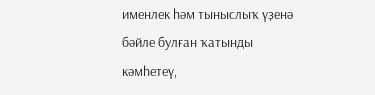именлек һәм тыныслыҡ үҙенә бәйле булған ҡатынды кәмһетеү,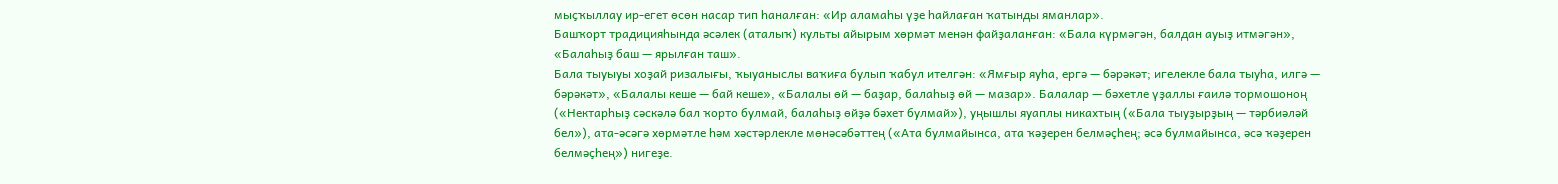мыҫҡыллау ир-егет өсөн насар тип һаналған: «Ир аламаһы үҙе һайлаған ҡатынды яманлар».
Башҡорт традицияһында әсәлек (аталыҡ) культы айырым хөрмәт менән файҙаланған: «Бала күрмәгән, балдан ауыҙ итмәгән», «Балаһыҙ баш — ярылған таш».
Бала тыуыуы хоҙай ризалығы, ҡыуаныслы ваҡиға булып ҡабул ителгән: «Ямғыр яуһа, ергә — бәрәкәт; игелекле бала тыуһа, илгә — бәрәкәт», «Балалы кеше — бай кеше», «Балалы өй — баҙар, балаһыҙ өй — мазар». Балалар — бәхетле үҙаллы ғаилә тормошоноң («Нектарһыҙ сәскәлә бал ҡорто булмай, балаһыҙ өйҙә бәхет булмай»), уңышлы яуаплы никахтың («Бала тыуҙырҙың — тәрбиәләй бел»), ата-әсәгә хөрмәтле һәм хәстәрлекле мөнәсәбәттең («Ата булмайынса, ата ҡәҙерен белмәҫһең; әсә булмайынса, әсә ҡәҙерен белмәҫһең») нигеҙе.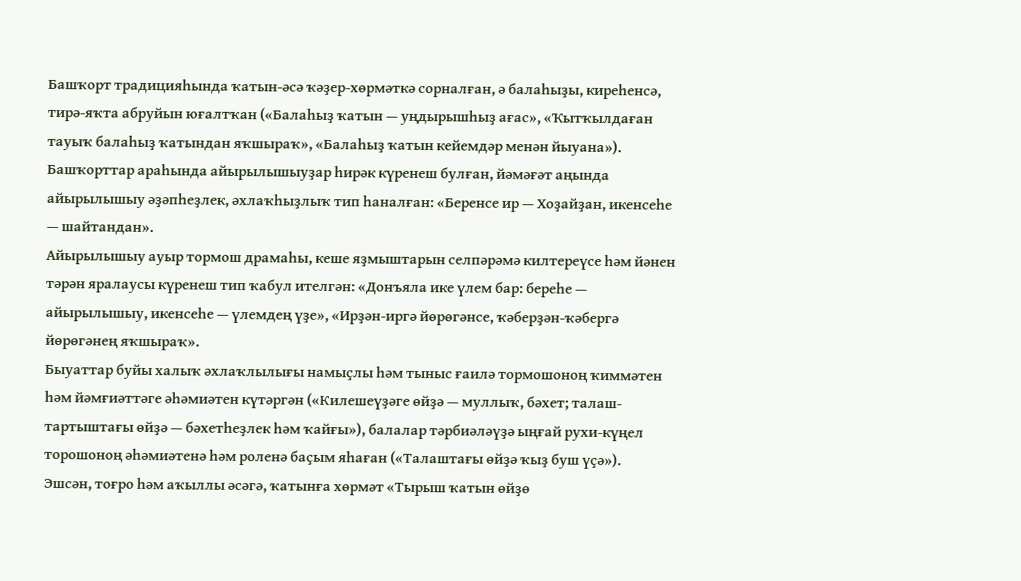Башҡорт традицияһында ҡатын-әсә ҡәҙер-хөрмәткә сорналған, ә балаһыҙы, киреһенсә, тирә-яҡта абруйын юғалтҡан («Балаһыҙ ҡатын — уңдырышһыҙ ағас», «Ҡытҡылдаған тауыҡ балаһыҙ ҡатындан яҡшыраҡ», «Балаһыҙ ҡатын кейемдәр менән йыуана»).
Башҡорттар араһында айырылышыуҙар һирәк күренеш булған, йәмәғәт аңында айырылышыу әҙәпһеҙлек, әхлаҡһыҙлыҡ тип һаналған: «Беренсе ир — Хоҙайҙан, икенсеһе — шайтандан».
Айырылышыу ауыр тормош драмаһы, кеше яҙмыштарын селпәрәмә килтереүсе һәм йәнен тәрән яралаусы күренеш тип ҡабул ителгән: «Донъяла ике үлем бар: береһе — айырылышыу, икенсеһе — үлемдең үҙе», «Ирҙән-иргә йөрөгәнсе, ҡәберҙән-ҡәбергә йөрөгәнең яҡшыраҡ».
Быуаттар буйы халыҡ әхлаҡлылығы намыҫлы һәм тыныс ғаилә тормошоноң ҡиммәтен һәм йәмғиәттәге әһәмиәтен күтәргән («Килешеүҙәге өйҙә — муллыҡ, бәхет; талаш-тартыштағы өйҙә — бәхетһеҙлек һәм ҡайғы»), балалар тәрбиәләүҙә ыңғай рухи-күңел торошоноң әһәмиәтенә һәм роленә баҫым яһаған («Талаштағы өйҙә ҡыҙ буш үҫә»).
Эшсән, тоғро һәм аҡыллы әсәгә, ҡатынға хөрмәт «Тырыш ҡатын өйҙө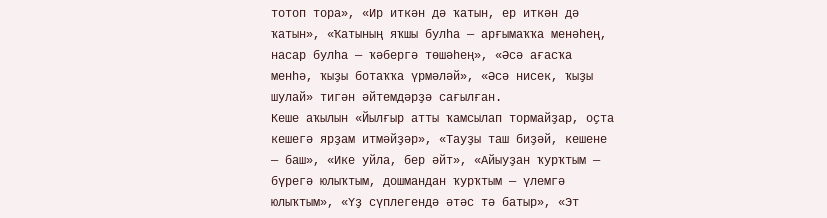тотоп тора», «Ир иткән дә ҡатын, ер иткән дә ҡатын», «Ҡатының яҡшы булһа — арғымаҡҡа менәһең, насар булһа — ҡәбергә төшәһең», «Әсә ағасҡа менһә, ҡыҙы ботаҡҡа үрмәләй», «Әсә нисек, ҡыҙы шулай» тигән әйтемдәрҙә сағылған.
Кеше аҡылын «Йылғыр атты ҡамсылап тормайҙар, оҫта кешегә ярҙам итмәйҙәр», «Тауҙы таш биҙәй, кешене — баш», «Ике уйла, бер әйт», «Айыуҙан ҡурҡтым — бүрегә юлыҡтым, дошмандан ҡурҡтым — үлемгә юлыҡтым», «Үҙ сүплегендә әтәс тә батыр», «Эт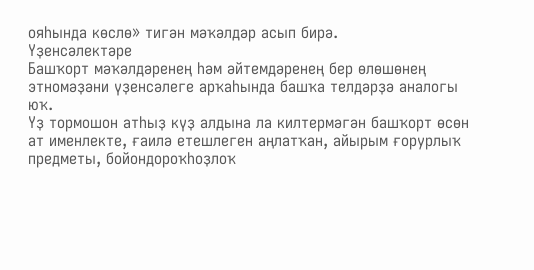ояһында көслө» тигән мәҡәлдәр асып бирә.
Үҙенсәлектәре
Башҡорт мәҡәлдәренең һәм әйтемдәренең бер өлөшөнең этномәҙәни үҙенсәлеге арҡаһында башҡа телдәрҙә аналогы юҡ.
Үҙ тормошон атһыҙ күҙ алдына ла килтермәгән башҡорт өсөн ат именлекте, ғаилә етешлеген аңлатҡан, айырым ғорурлыҡ предметы, бойондороҡһоҙлоҡ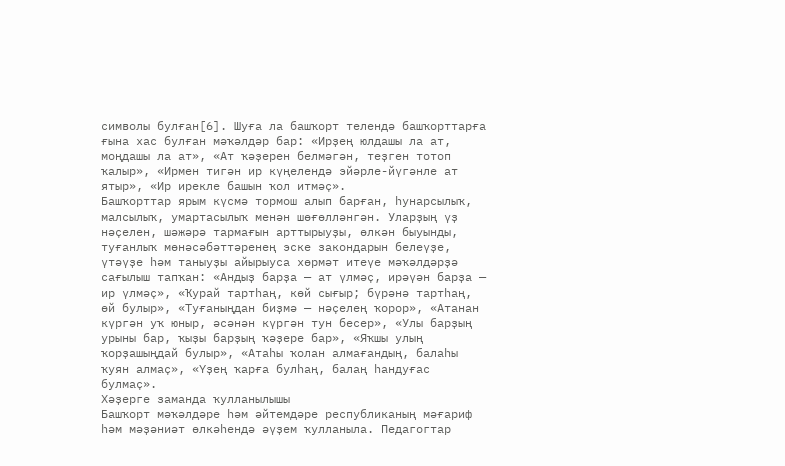символы булған[6]. Шуға ла башҡорт телендә башҡорттарға ғына хас булған мәҡәлдәр бар: «Ирҙең юлдашы ла ат, моңдашы ла ат», «Ат ҡәҙерен белмәгән, теҙген тотоп ҡалыр», «Ирмен тигән ир күңелендә эйәрле-йүгәнле ат ятыр», «Ир ирекле башын ҡол итмәҫ».
Башҡорттар ярым күсмә тормош алып барған, һунарсылыҡ, малсылыҡ, умартасылыҡ менән шөғөлләнгән. Уларҙың үҙ нәҫелен, шәжәрә тармағын арттырыуҙы, өлкән быуынды, туғанлыҡ мөнәсәбәттәренең эске закондарын белеүҙе, үтәүҙе һәм таныуҙы айырыуса хөрмәт итеүе мәҡәлдәрҙә сағылыш тапҡан: «Андыҙ барҙа — ат үлмәҫ, ирәүән барҙа — ир үлмәҫ», «Ҡурай тартһаң, көй сығыр; бүрәнә тартһаң, өй булыр», «Туғаныңдан биҙмә — нәҫелең ҡорор», «Атанан күргән уҡ юныр, әсәнән күргән тун бесер», «Улы барҙың урыны бар, ҡыҙы барҙың ҡәҙере бар», «Яҡшы улың ҡорҙашыңдай булыр», «Атаһы ҡолан алмағандың, балаһы ҡуян алмаҫ», «Үҙең ҡарға булһаң, балаң һандуғас булмаҫ».
Хәҙерге заманда ҡулланылышы
Башҡорт мәҡәлдәре һәм әйтемдәре республиканың мәғариф һәм мәҙәниәт өлкәһендә әүҙем ҡулланыла. Педагогтар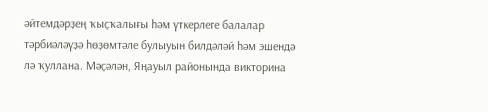әйтемдәрҙең ҡыҫҡалығы һәм үткерлеге балалар тәрбиәләүҙә һөҙөмтәле булыуын билдәләй һәм эшендә лә ҡуллана. Мәҫәлән, Яңауыл районында викторина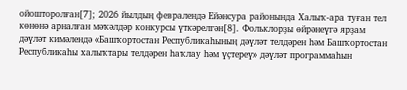ойошторолған[7]; 2026 йылдың февралендә Ейәнсура районында Халыҡ-ара туған тел көнөнә арналған мәҡәлдәр конкурсы үткәрелгән[8]. Фольклорҙы өйрәнеүгә ярҙам дәүләт кимәлендә «Башҡортостан Республикаһының дәүләт телдәрен һәм Башҡортостан Республикаһы халыҡтары телдәрен һаҡлау һәм үҫтереү» дәүләт программаһын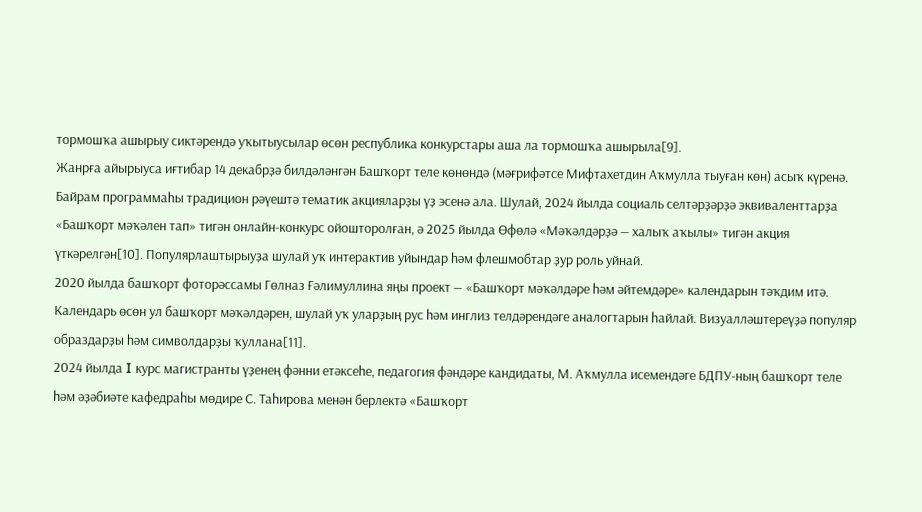тормошҡа ашырыу сиктәрендә уҡытыусылар өсөн республика конкурстары аша ла тормошҡа ашырыла[9].
Жанрға айырыуса иғтибар 14 декабрҙә билдәләнгән Башҡорт теле көнөндә (мәғрифәтсе Мифтахетдин Аҡмулла тыуған көн) асыҡ күренә. Байрам программаһы традицион рәүештә тематик акцияларҙы үҙ эсенә ала. Шулай, 2024 йылда социаль селтәрҙәрҙә эквиваленттарҙа «Башҡорт мәҡәлен тап» тигән онлайн-конкурс ойошторолған, ә 2025 йылда Өфөлә «Мәҡәлдәрҙә — халыҡ аҡылы» тигән акция үткәрелгән[10]. Популярлаштырыуҙа шулай уҡ интерактив уйындар һәм флешмобтар ҙур роль уйнай.
2020 йылда башҡорт фоторәссамы Гөлназ Ғәлимуллина яңы проект — «Башҡорт мәҡәлдәре һәм әйтемдәре» календарын тәҡдим итә. Календарь өсөн ул башҡорт мәҡәлдәрен, шулай уҡ уларҙың рус һәм инглиз телдәрендәге аналогтарын һайлай. Визуалләштереүҙә популяр образдарҙы һәм символдарҙы ҡуллана[11].
2024 йылда I курс магистранты үҙенең фәнни етәксеһе, педагогия фәндәре кандидаты, М. Аҡмулла исемендәге БДПУ-ның башҡорт теле һәм әҙәбиәте кафедраһы мөдире С. Таһирова менән берлектә «Башҡорт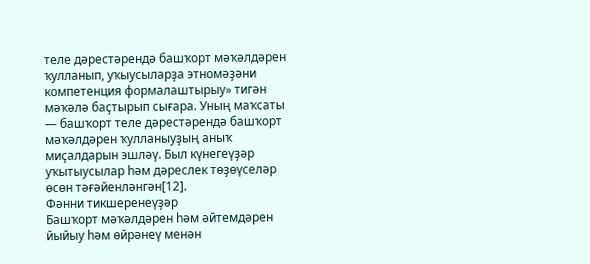теле дәрестәрендә башҡорт мәҡәлдәрен ҡулланып, уҡыусыларҙа этномәҙәни компетенция формалаштырыу» тигән мәҡәлә баҫтырып сығара. Уның маҡсаты — башҡорт теле дәрестәрендә башҡорт мәҡәлдәрен ҡулланыуҙың аныҡ миҫалдарын эшләү. Был күнегеүҙәр уҡытыусылар һәм дәреслек төҙөүселәр өсөн тәғәйенләнгән[12].
Фәнни тикшеренеүҙәр
Башҡорт мәҡәлдәрен һәм әйтемдәрен йыйыу һәм өйрәнеү менән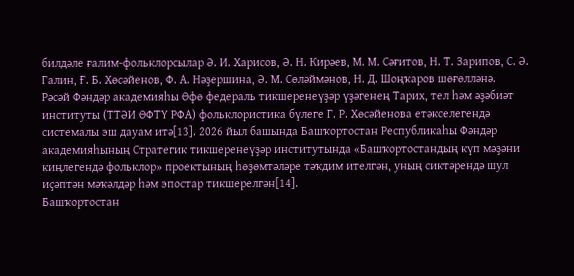билдәле ғалим-фольклорсылар Ә. И. Харисов, Ә. Н. Кирәев, М. М. Сәғитов, Н. Т. Зарипов, С. Ә. Галин, Ғ. Б. Хөсәйенов, Ф. А. Нәҙершина, Ә. М. Сөләймәнов, Н. Д. Шоңҡаров шөғөлләнә.
Рәсәй Фәндәр академияһы Өфө федераль тикшеренеүҙәр үҙәгенең Тарих, тел һәм әҙәбиәт институты (ТТӘИ ӨФТҮ РФА) фольклористика бүлеге Г. Р. Хөсәйенова етәкселегендә системалы эш дауам итә[13]. 2026 йыл башында Башҡортостан Республикаһы Фәндәр академияһының Стратегик тикшеренеүҙәр институтында «Башҡортостандың күп мәҙәни киңлегендә фольклор» проектының һөҙөмтәләре тәҡдим ителгән, уның сиктәрендә шул иҫәптән мәҡәлдәр һәм эпостар тикшерелгән[14].
Башҡортостан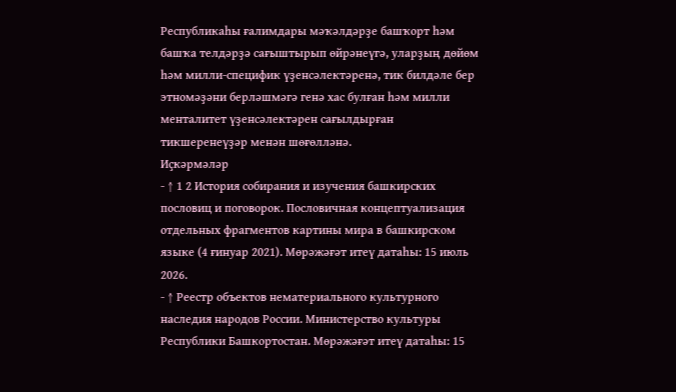Республикаһы ғалимдары мәҡәлдәрҙе башҡорт һәм башҡа телдәрҙә сағыштырып өйрәнеүгә, уларҙың дөйөм һәм милли-специфик үҙенсәлектәренә, тик билдәле бер этномәҙәни берләшмәгә генә хас булған һәм милли менталитет үҙенсәлектәрен сағылдырған тикшеренеүҙәр менән шөғөлләнә.
Иҫкәрмәләр
- ↑ 1 2 История собирания и изучения башкирских пословиц и поговорок. Пословичная концептуализация отдельных фрагментов картины мира в башкирском языке (4 ғинуар 2021). Мөрәжәғәт итеү датаһы: 15 июль 2026.
- ↑ Реестр объектов нематериального культурного наследия народов России. Министерство культуры Республики Башкортостан. Мөрәжәғәт итеү датаһы: 15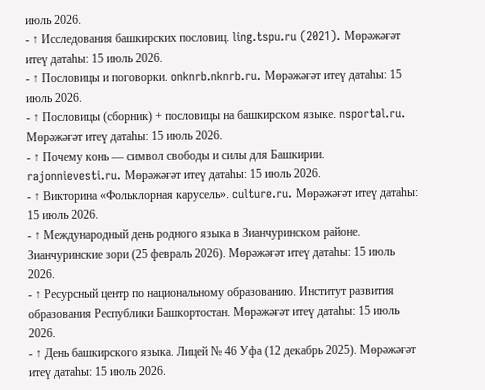июль 2026.
- ↑ Исследования башкирских пословиц. ling.tspu.ru (2021). Мөрәжәғәт итеү датаһы: 15 июль 2026.
- ↑ Пословицы и поговорки. onknrb.nknrb.ru. Мөрәжәғәт итеү датаһы: 15 июль 2026.
- ↑ Пословицы (сборник) + пословицы на башкирском языке. nsportal.ru. Мөрәжәғәт итеү датаһы: 15 июль 2026.
- ↑ Почему конь — символ свободы и силы для Башкирии. rajonnievesti.ru. Мөрәжәғәт итеү датаһы: 15 июль 2026.
- ↑ Викторина «Фольклорная карусель». culture.ru. Мөрәжәғәт итеү датаһы: 15 июль 2026.
- ↑ Международный день родного языка в Зианчуринском районе. Зианчуринские зори (25 февраль 2026). Мөрәжәғәт итеү датаһы: 15 июль 2026.
- ↑ Ресурсный центр по национальному образованию. Институт развития образования Республики Башкортостан. Мөрәжәғәт итеү датаһы: 15 июль 2026.
- ↑ День башкирского языка. Лицей № 46 Уфа (12 декабрь 2025). Мөрәжәғәт итеү датаһы: 15 июль 2026.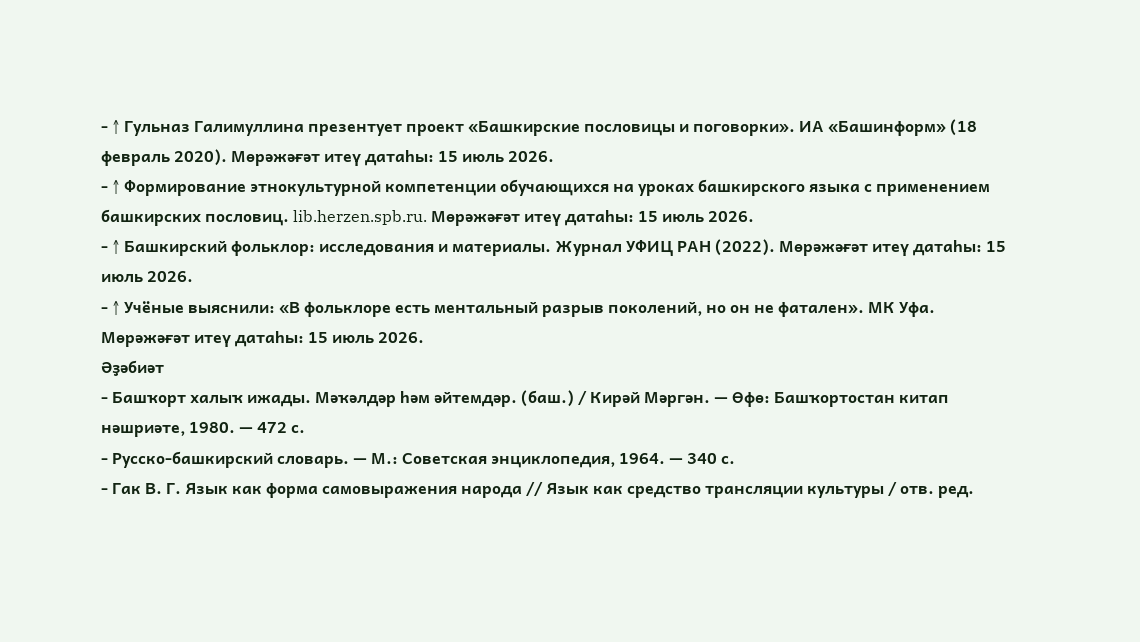- ↑ Гульназ Галимуллина презентует проект «Башкирские пословицы и поговорки». ИА «Башинформ» (18 февраль 2020). Мөрәжәғәт итеү датаһы: 15 июль 2026.
- ↑ Формирование этнокультурной компетенции обучающихся на уроках башкирского языка с применением башкирских пословиц. lib.herzen.spb.ru. Мөрәжәғәт итеү датаһы: 15 июль 2026.
- ↑ Башкирский фольклор: исследования и материалы. Журнал УФИЦ РАН (2022). Мөрәжәғәт итеү датаһы: 15 июль 2026.
- ↑ Учёные выяснили: «В фольклоре есть ментальный разрыв поколений, но он не фатален». МК Уфа. Мөрәжәғәт итеү датаһы: 15 июль 2026.
Әҙәбиәт
- Башҡорт халыҡ ижады. Мәҡәлдәр һәм әйтемдәр. (баш.) / Кирәй Мәргән. — Өфө: Башҡортостан китап нәшриәте, 1980. — 472 с.
- Русско-башкирский словарь. — М.: Советская энциклопедия, 1964. — 340 с.
- Гак В. Г. Язык как форма самовыражения народа // Язык как средство трансляции культуры / отв. ред.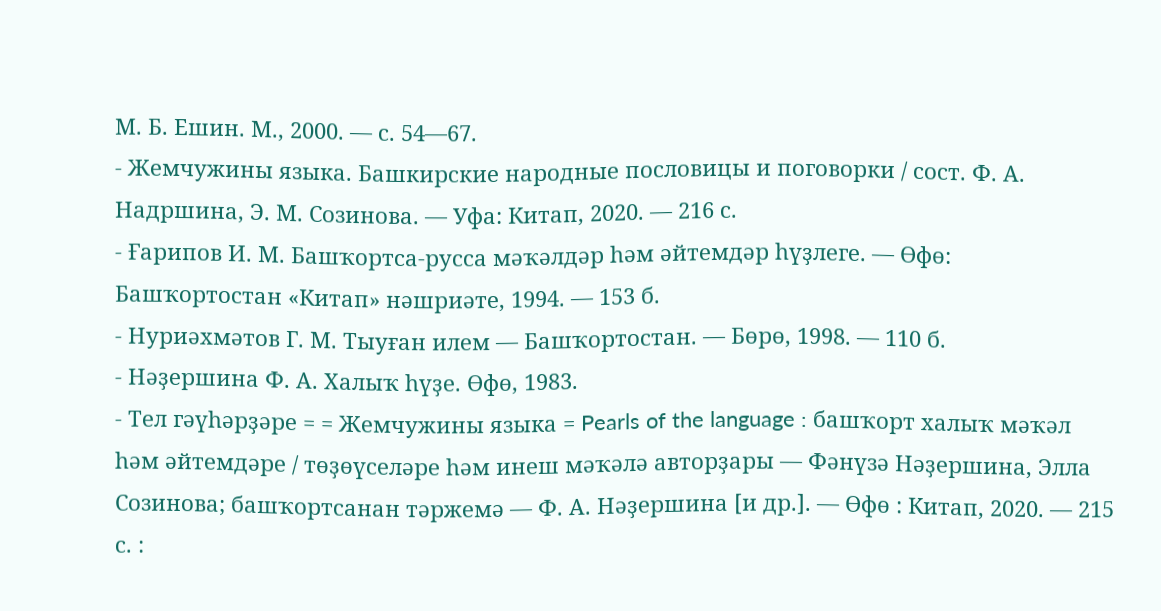М. Б. Ешин. М., 2000. — с. 54—67.
- Жемчужины языка. Башкирские народные пословицы и поговорки / сост. Ф. А. Надршина, Э. М. Созинова. — Уфа: Китап, 2020. — 216 с.
- Ғарипов И. М. Башҡортса-русса мәҡәлдәр һәм әйтемдәр һүҙлеге. — Өфө: Башҡортостан «Китап» нәшриәте, 1994. — 153 б.
- Нуриәхмәтов Г. М. Тыуған илем — Башҡортостан. — Бөрө, 1998. — 110 б.
- Нәҙершина Ф. А. Халыҡ һүҙе. Өфө, 1983.
- Тел гәүһәрҙәре = = Жемчужины языка = Pearls of the language : башҡорт халыҡ мәҡәл һәм әйтемдәре / төҙөүселәре һәм инеш мәҡәлә авторҙары — Фәнүзә Нәҙершина, Элла Созинова; башҡортсанан тәржемә — Ф. А. Нәҙершина [и др.]. — Өфө : Китап, 2020. — 215 с. :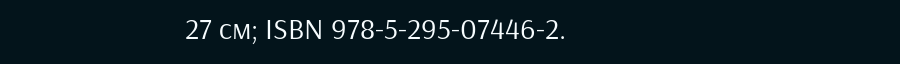27 см; ISBN 978-5-295-07446-2.